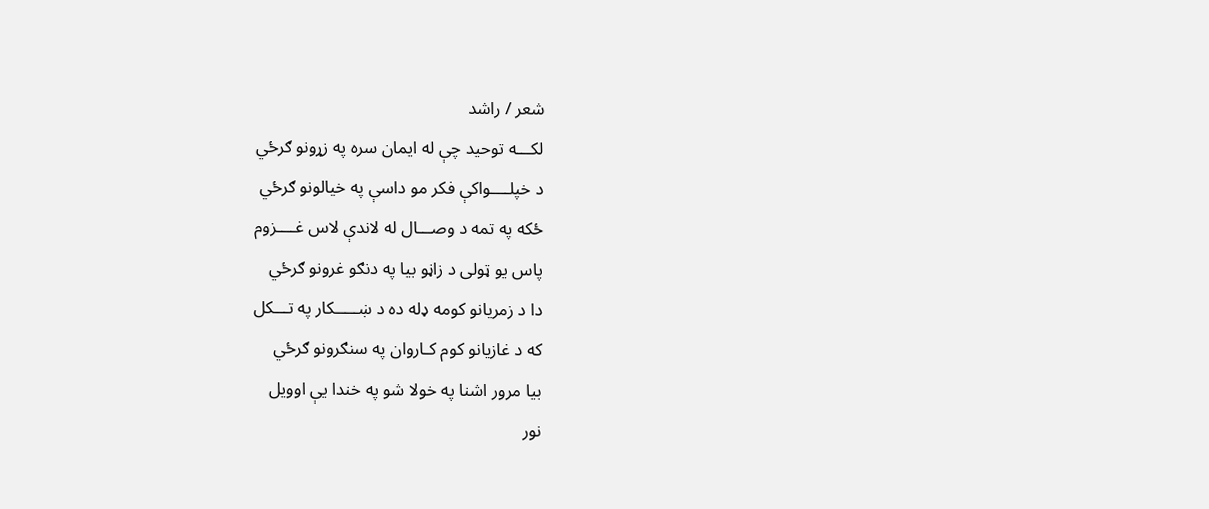شعر / راشد
لکـــه توحيد چې له ايمان سره په زړونو ګرځي
د خپلــــواکې فکر مو داسې په خيالونو ګرځي
ځکه په تمه د وصـــال له لاندې لاس غــــزوم
پاس يو ټولی د زاڼو بيا په دنګو غرونو ګرځي
دا د زمريانو کومه ډله ده د ښـــــکار په تـــکل
که د غازيانو کوم کـاروان په سنګرونو ګرځي
بيا مرور اشنا په خولا شو په خندا يې اوويل
نور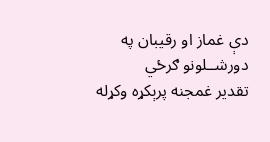دې غماز او رقيبان په دورشــلونو ګرځي
تقدير غمجنه پرېکړه وکړله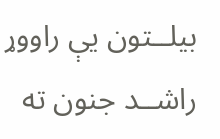بيلــتون يې راووړ
راشــد جنون ته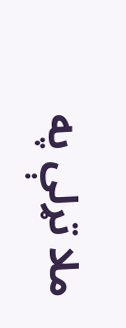ملا تړلې په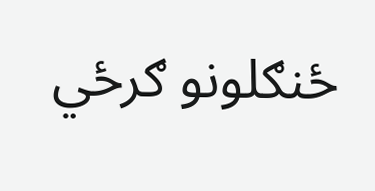ځنګلونو ګرځي